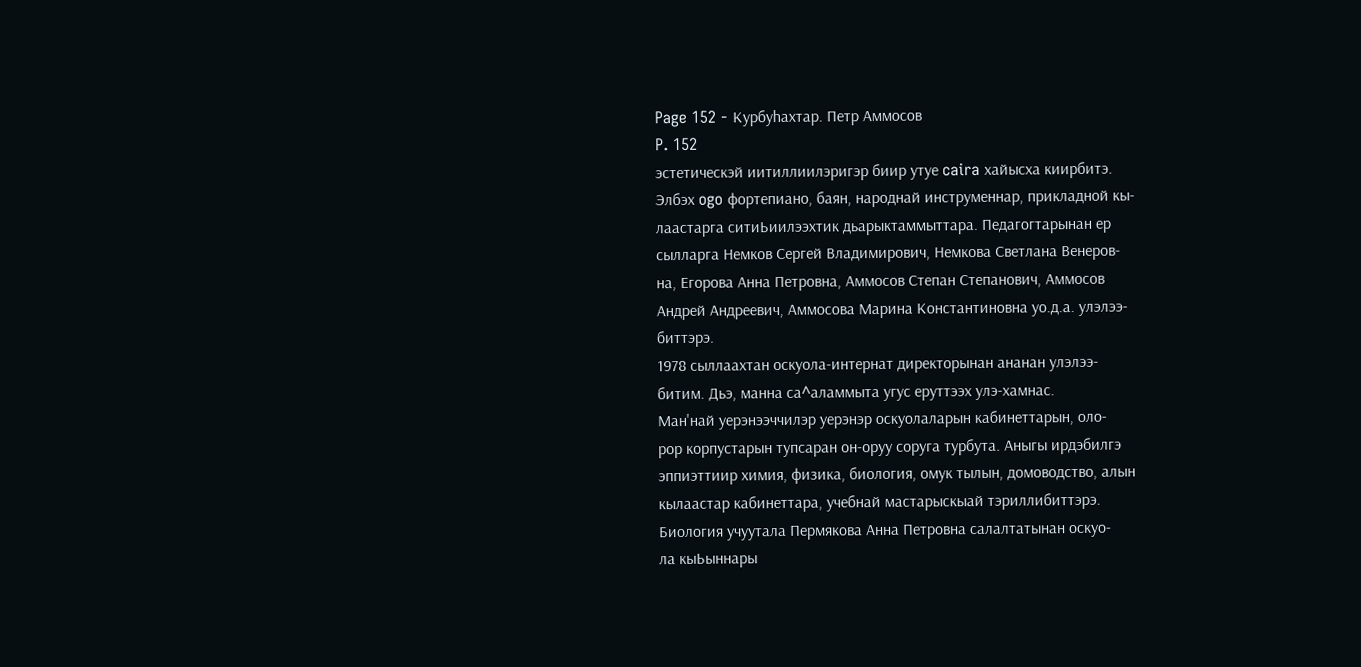Page 152 - Курбуһахтар. Петр Аммосов
P. 152
эстетическэй иитиллиилэригэр биир утуе caira хайысха киирбитэ.
Элбэх ogo фортепиано, баян, народнай инструменнар, прикладной кы-
лаастарга ситиЬиилээхтик дьарыктаммыттара. Педагогтарынан ер
сылларга Немков Сергей Владимирович, Немкова Светлана Венеров-
на, Егорова Анна Петровна, Аммосов Степан Степанович, Аммосов
Андрей Андреевич, Аммосова Марина Константиновна уо.д.а. улэлээ-
биттэрэ.
1978 сыллаахтан оскуола-интернат директорынан ананан улэлээ-
битим. Дьэ, манна са^аламмыта угус еруттээх улэ-хамнас.
Ман'най уерэнээччилэр уерэнэр оскуолаларын кабинеттарын, оло-
рор корпустарын тупсаран он-оруу соруга турбута. Аныгы ирдэбилгэ
эппиэттиир химия, физика, биология, омук тылын, домоводство, алын
кылаастар кабинеттара, учебнай мастарыскыай тэриллибиттэрэ.
Биология учуутала Пермякова Анна Петровна салалтатынан оскуо-
ла кыЬыннары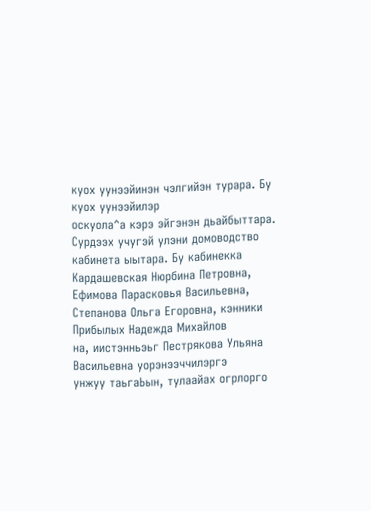куох уунээйинэн чэлгийэн турара. Бу куох уунээйилэр
оскуола^а кэрэ эйгэнэн дьайбыттара.
Сурдээх учугэй улэни домоводство кабинета ыытара. Бу кабинекка
Кардашевская Нюрбина Петровна, Ефимова Парасковья Васильевна,
Степанова Ольга Егоровна, кэнники Прибылых Надежда Михайлов
на, иистэнньэьг Пестрякова Ульяна Васильевна уорэнээччилэргэ
унжуу таьгаЬын, тулаайах огрлорго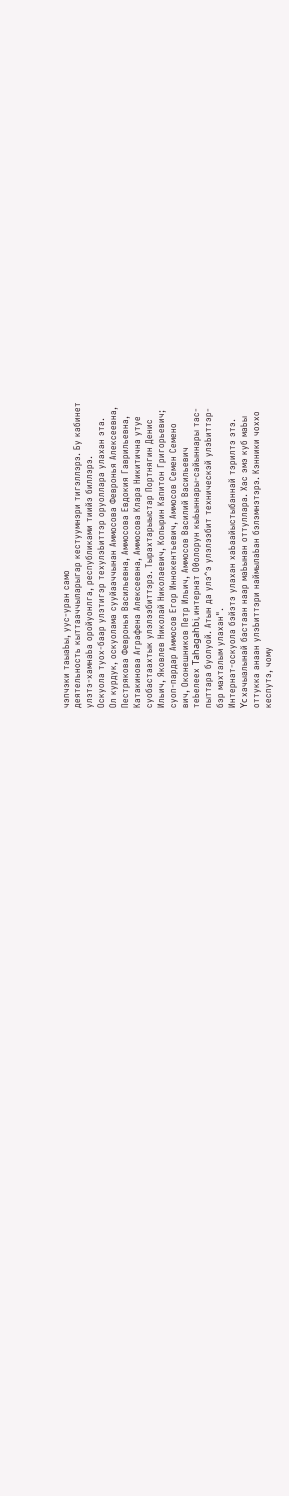чэпчэки таыаЬы, уус-уран само
деятельность кыттааччыларыгар кестуумнэри тигэллэрэ. Бу кабинет
улэтэ-хамнаЬа оройуонлга, республиками тиийэ биллэрэ.
Оскуола туох-баар улэтигэр техулэЬиттэр оруоллара улахан эта.
Ол курдук, оскуолама сууйааччынан Аммосова Февронья Алексеевна,
Пестрякова Февронья Васильевна, Аммосова Евдокия Гаврильевна,
Катакинова Аграфена Алексеевна, Аммосова Клара Никитична утуе
суобастаахтык улэлээбиттэрэ. Тырахтарыыстар Портнягин Денис
Ильич, Яковлев Николай Николаевич, Копырин Капитон Григорьевич;
суоп-пардар Аммосов Егор Иннокентьевич, Аммосов Семен Семено
вич, Оконешников Петр Ильич, Аммосов Василий Васильевич
теЬелеех Tahagahbi, интернат О0олорун кыЬыннары-сайыннары тас-
пыттара буолуой. Атын да улэ^э улэлээбит техническэй улэЬиттэр-
бэр махталым улахан".
Интернат-оскуола бэйэтэ улахан хаЬаайыстыбаннай тэрилтэ этэ.
Yc хачыалынай бастаан наар маЬынан оттуллара. Хас эмэ куб маЬы
оттукка анаан улэЬиттэри наймылаЬан бэлэмнэтэрэ. Кэнники чоххо
кеспутэ, чому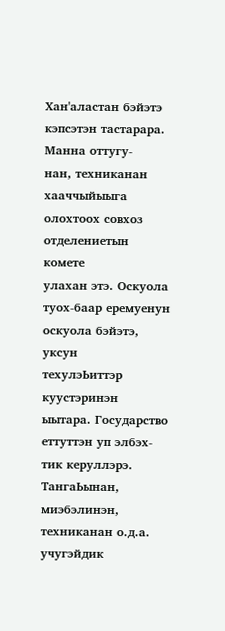Хан'аластан бэйэтэ кэпсэтэн тастарара. Манна оттугу-
нан, техниканан хааччыйыыга олохтоох совхоз отделениетын комете
улахан этэ. Оскуола туох-баар еремуенун оскуола бэйэтэ, уксун
техулэЬиттэр куустэринэн ыытара. Государство еттуттэн уп элбэх-
тик керуллэрэ. ТангаЬынан, миэбэлинэн, техниканан о.д.а. учугэйдик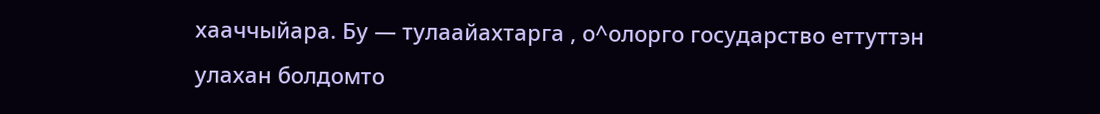хааччыйара. Бу — тулаайахтарга , о^олорго государство еттуттэн
улахан болдомто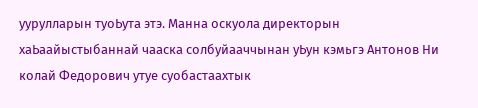уурулларын туоЬута этэ. Манна оскуола директорын
хаЬаайыстыбаннай чааска солбуйааччынан уЬун кэмьгэ Антонов Ни
колай Федорович утуе суобастаахтык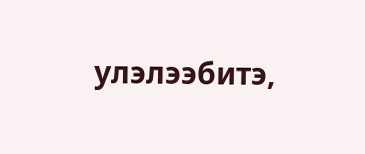улэлээбитэ,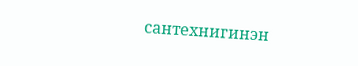сантехнигинэн